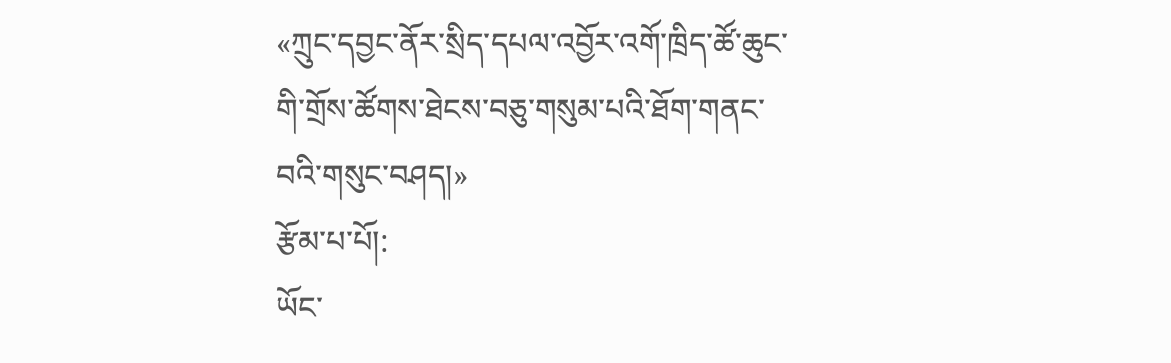«ཀྲུང་དབྱང་ནོར་སྲིད་དཔལ་འབྱོར་འགོ་ཁྲིད་ཚོ་ཆུང་གི་གྲོས་ཚོགས་ཐེངས་བཅུ་གསུམ་པའི་ཐོག་གནང་བའི་གསུང་བཤད།»
རྩོམ་པ་པོ།:
ཡོང་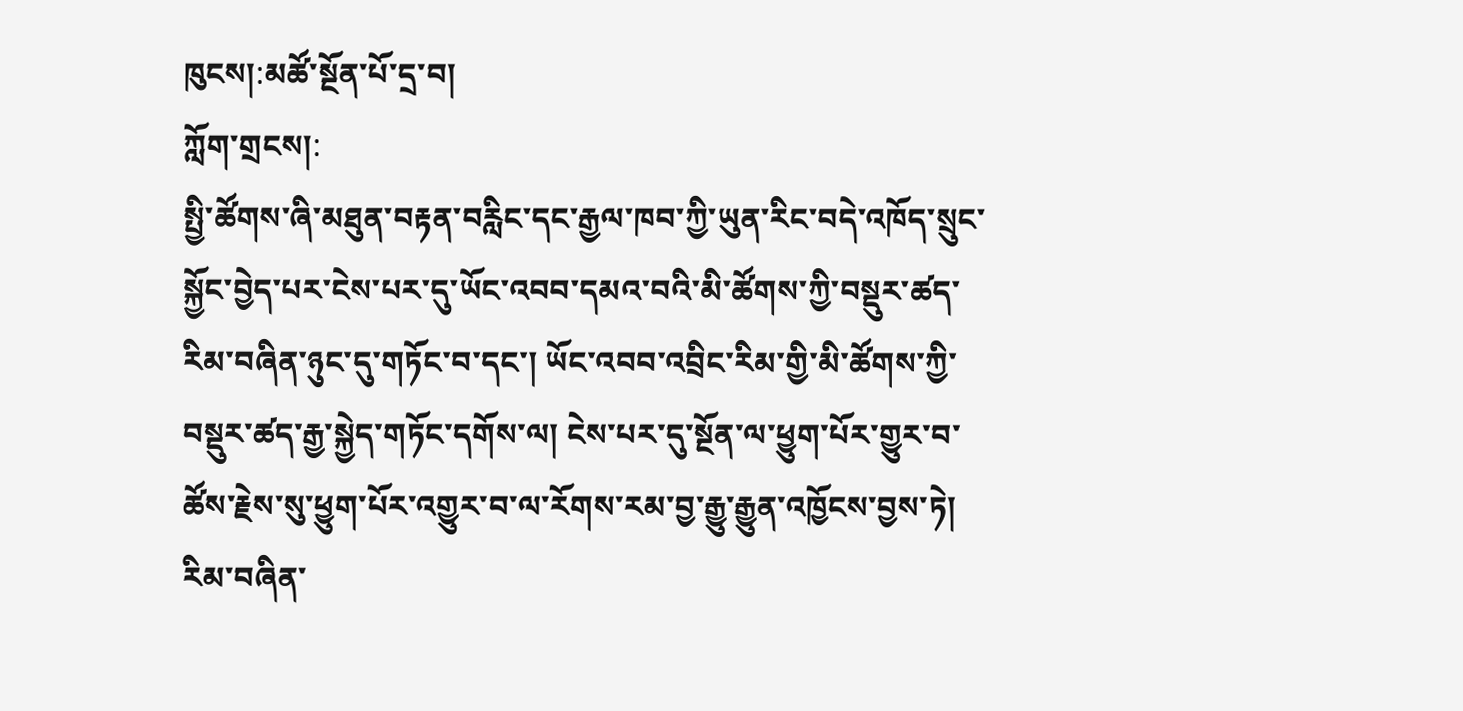ཁུངས།:མཚོ་སྔོན་པོ་དྲ་བ།
ཀློག་གྲངས།:
སྤྱི་ཚོགས་ཞི་མཐུན་བརྟན་བརླིང་དང་རྒྱལ་ཁབ་ཀྱི་ཡུན་རིང་བདེ་འཁོད་སྲུང་སྐྱོང་བྱེད་པར་ངེས་པར་དུ་ཡོང་འབབ་དམའ་བའི་མི་ཚོགས་ཀྱི་བསྡུར་ཚད་རིམ་བཞིན་ཉུང་དུ་གཏོང་བ་དང་། ཡོང་འབབ་འབྲིང་རིམ་གྱི་མི་ཚོགས་ཀྱི་བསྡུར་ཚད་རྒྱ་སྐྱེད་གཏོང་དགོས་ལ། ངེས་པར་དུ་སྔོན་ལ་ཕྱུག་པོར་གྱུར་བ་ཚོས་རྗེས་སུ་ཕྱུག་པོར་འགྱུར་བ་ལ་རོགས་རམ་བྱ་རྒྱུ་རྒྱུན་འཁྱོངས་བྱས་ཏེ། རིམ་བཞིན་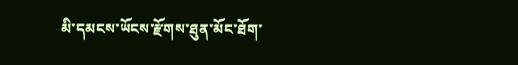མི་དམངས་ཡོངས་རྫོགས་ཐུན་མོང་ཐོག་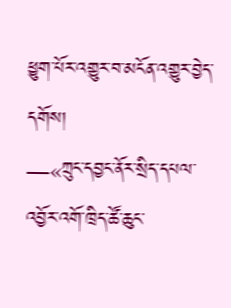ཕྱུག་པོར་འགྱུར་བ་མངོན་འགྱུར་བྱེད་དགོས།
—«ཀྲུང་དབྱང་ནོར་སྲིད་དཔལ་འབྱོར་འགོ་ཁྲིད་ཚོ་ཆུང་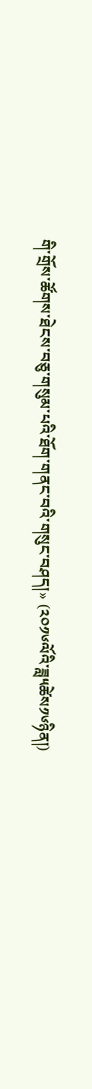གི་གྲོས་ཚོགས་ཐེངས་བཅུ་གསུམ་པའི་ཐོག་གནང་བའི་གསུང་བཤད།» (༢༠༡༦ལོའི་ཟླ༥ཚེས༡༦ཉིན།)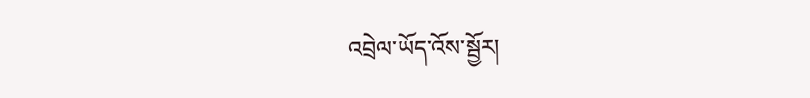འབྲེལ་ཡོད་འོས་སྦྱོར།